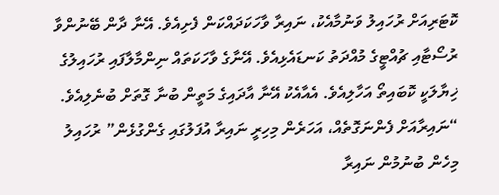ކޮޓަރިއަށް ރުހައިލު ވަނުމާއެކު، ނައިރާ ވާހަކަދައްކަން ފެށިއެވެ. އޭނާ ދާން ބޭނުންވާ ރުސޯޓާއި ޗުއްޓީގެ މުއްދަތު ކަނޑައެޅިއެވެ. އޭނާގެ ވާހަކަތައް ނިންމާލާފައި ރުހައިލުގެ ޚިޔާލަކީ ކޮބައިތޯ އަހާލިއެވެ. އެއާއެކު އޭނާ އާދައިގެ މަތީން ބުނާ ގޮތަށް ބުނެލިއެވެ.
“ނައިރާއަށް ފެންނަގޮތެއް، އަހަރެން މިހިރީ ނައިރާ އުފަލުގައި ގެންގުޅެން” ރުހައިލު މިހެން ބުނުމުން ނައިރާ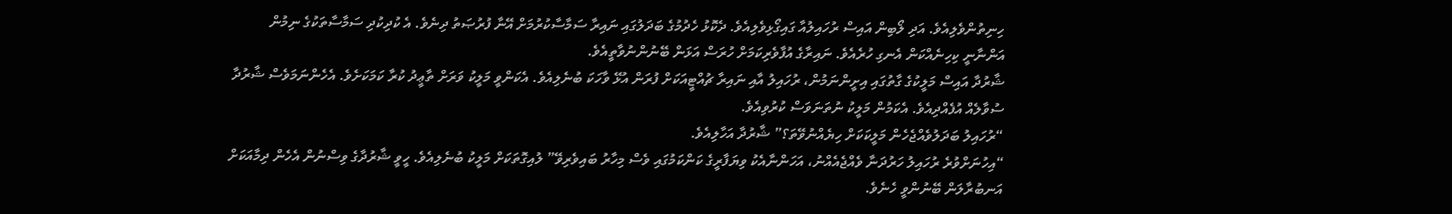ހިނިތުންވެލިއެވެ. އަދި ލޯބިން އައިސް ރުހައިލުއާ ގައިގޯޅިވެލިއެވެ. ދެކޮޅު ހެދުމުގެ ބަދަލުގައި ނައިރާ ސަމާސާކުރުމަށް އޭނާ ފުރުޞަތު ދިނެވެ. އެ ކުދިކުދި ސަމާސާތަކުގެ ނިމުން އަންނާނީ ކިހިނެއްކަން އެނގި ހުރެއެވެ. ނައިރާގެ އުފާވެރިކަމަށް ހުރަސް އަޅަން ބޭނުންނުވާތީއެވެ.
ޝާރުދާ އައިސް މަލީކުގެ ގާތުގައި އިށީންނަމުން، ރުހައިލު އާއި ނައިރާ ޗުއްޓީއަކަށް ފުރަން އުޅޭ ވާހަކަ ބުނެލިއެވެ. އެކަންވީ މަލީކު ވަރަށް ތާޢީދު ކުރާ ކަމަކަށެވެ. އެހެންނަމަވެސް ޝާރުދާ ސުވާލެއް އުފެއްދިއެވެ. އެކަމުން މަލީކު ނުތަނަވަސް ކުރުވިއެވެ.
“ރުހައިލު ބަދަލުވެއްޖެހެން މަލީކަކަށް ހިޔެއްނުވޭތަ؟” ޝާރުދާ އަހާލިއެވެ.
“އިހުނަށްވުރެ ރުހައިލު ހަރުދަނާ ވެއްޖެއެއްނު، އަހަންނާއެކު ވިޔަފާރީގެ ކަންކަމުގައި ވެސް މިހާރު ބައިވެރިވޭ” ލުއިގޮތަކަށް މަލީކު ބުނެލިއެވެ. ހީވީ ޝާރުދާގެ ވިސްނުން އެހެން ދިމާއަކަށް އަނބުރާލަން ބޭނުންވީ ހެނެވެ.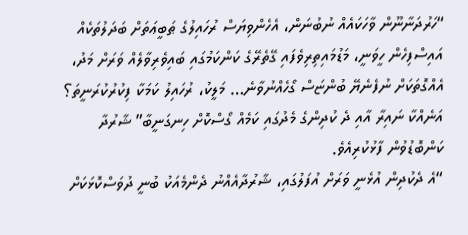“ހަރުދަނާނޫން ވާހަކައެއް ނުބުނަން، އެހެންވިޔަސް ރުހައިލުގެ ޠަބީޢަތަށް ބަދަލުތަކެއް އައިސްފިހެން ހީވަނީ، މަޑުމައިތިރިވެފައި ގޭތެރޭގެ ކަންކަމުގައި ބައިވެރިވާލެއް ވަރަށް މަދު، އެއްގޮތަކަށް ނުފެނެޔޭ ބުންޏަސް ގޯހެއްނުވާނެ… މަލީކު، ރުހައިލު ކަމަކާ ފިކުރުކުރަނީތަ؟ އަނެއްކާ ނައިރާ އާއި ދެ ކުދިންގެ މެދުގައި ކަމެއް ގޯސްކޮށް ހިނގަނީބާ” ޝާރުދާ ކަންބޮޑުވުން ފާޅުކުރިއެވެ.
“އެ ދެކުދިން އުޅެނީ ވަރަށް އުފަލުގައި، ޝާރުދާއެއްނު ދެންމެއަކު ބުނީ ދުވަސްކޮޅަކަށް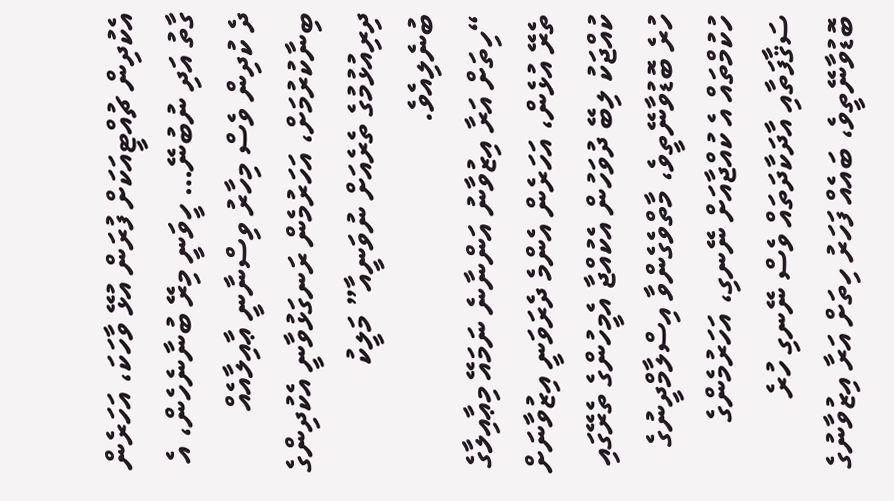އެކުދިން ޗުއްޓީއަކަށް ފުރަން އުޅޭ ވާހަކަ، އަހަރެން ގާތު އަދި ނުބުނޭ… ހީވަނީ މިރޭ ބުނާނެހެން، އެ ދެ ކުދިން ވެސް މިހާރު ވިސްނާނީ ޢާއިލާއެއް ބިނާކުރުމަށް، އަހަރުމެން ރަނގަޅުވާނީ އެކުދިންގެ ދިރިއުޅުމުގެ ތެރެއަށް ނުވަނީއާ” މަލީކު ބުނެލިއެވެ.
“ހިތަށް އަރާ އިޒުވާނު އަންނާނެ ނަމައޭ މިޢާއިލާގެ ތެރޭ އުޅެން، އަހަރެން އެންމެ ދެރަވަނީ އިޒުވާނަށް ކުއްޖަކު ލިބޭ ދުވަހުން އެކުއްޖާ އެމީހުންގެ ތެރޭގައި ހުރެ ބޮޑުވާނޭތީވެ، މާތްވެގެންވާ އިސްލާމްދީނުގެ ހުކުމްތައް އެ ކުއްޖާއަށް ނޭނގި، އަހަރުމެންގެ ސަޤާފަތާއި އާދަކާދަތައް ވެސް ނޭނގި ހުރެ ބޮޑުވާނޭތީވެ، ބައެއް ފަހަރު ހިތަށް އަރާ އިޒުވާނުގެ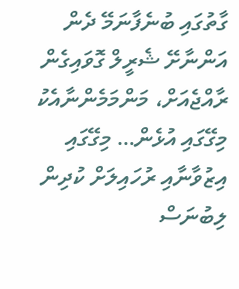ގާތުގައި ބުނެފާނަމޭ ދެން އަންނާށޭ ޝެރީލް ގޮވައިގެން ރާއްޖެއަށް، މަންމަމެންނާއެކު މިގޭގައި އުޅެން… މިގޭގައި އިޒުވާނާއި ރުހައިލަށް ކުދިން ލިބުނަސް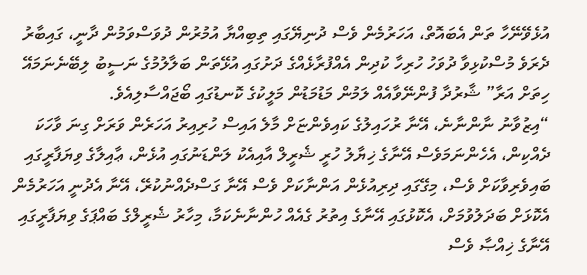އުޅެވޭނޭހާ ތަން އެބައޮތް، އަހަރުމެން ވެސް ދުނިޔޭގައި ތިބިއްޔާ އުމުރުން ދުވަސްވަމުން ދާނީ، ގައިބާރު ދެރަވެ މުސްކުޅިވާ ދުވަހު ހުރިހާ ކުދިން އެއްފުރާޅެއްގެ ދަށުގައި އުޅޭތަން ބަލާލުމުގެ ނަސީބު ލިބޭނެނަމައޭ ހިތަށް އަރާ” ޝާރުދާ ފުންނޭވާއެއް ލަމުން މަޑުމަޑުން މަލީކުގެ ކޮނޑުގައި ބޯޖައްސާލިއެވެ.
“އިޒުވާނު ނާންނާނެ، އޭނާ ރުހައިލުގެ ކައިވެންޏަށް މާލެ އައިސް ހުރިއިރު އަހަރެން ވަރަށް ގިނަ ވާހަކަ ދެއްކިން، އެހެންނަމަވެސް އޭނާގެ ޚިޔާލު ހުރީ ޝެރީލް އާއިއެކު ލަންޑަނުގައި އުޅެން، ޢާއިލާގެ ވިޔަފާރީގައި ބައިވެރިވާކަށް ވެސް، މިގޭގައި ދިރިއުޅެން އަންނާކަށް ވެސް އޭނާ ގަސްދެއްނުކުރޭ، އޭނާ އެދުނީ އަހަރުމެން އެކޮޅަށް ބަދަލުވުމަށް، އެކޮޅުގައި އޭނާގެ އިތުރު ގެއެއް ހުންނާނެކަމާ، މިހާރު ޝެރީލްގެ ބައްޕަގެ ވިޔަފާރީގައި އޭނާގެ ޚިއްޞާ ވެސް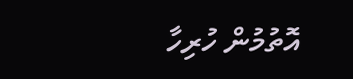އޮތުމުން ހުރިހާ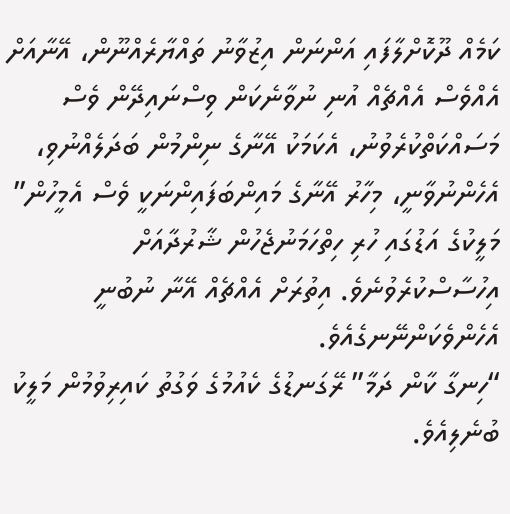ކަމެއް ދޫކޮށްލާފައި އަންނަން އިޒުވާނު ތައްޔާރެއްނޫން، އޭނާއަށް އެއްވެސް އެއްޗެއް އުނި ނުވާނެކަން ވިސްނައިދޭން ވެސް މަސައްކަތްކުރެވުނު، އެކަމަކު އޭނާގެ ނިންމުން ބަދަލެއްނުވި، އެހެންނުވާނީ، މިހާރު އޭނާގެ މައިންބަފައިންނަކީ ވެސް އެމީހުން” މަލީކުގެ އަޑުގައި ހުރި ހިތްހަމަނުޖެހުން ޝާރުދާއަށް އިހުސާސްކުރެވުނެވެ. އިތުރަށް އެއްޗެއް އޭނާ ނުބުނީ އެހެންވެކަންނޭނގެއެވެ.
“ހިނގާ ކާން ދަމާ” ރޭގަނޑުގެ ކެއުމުގެ ވަގުތު ކައިރިވުމުން މަލީކު ބުނެލިއެވެ.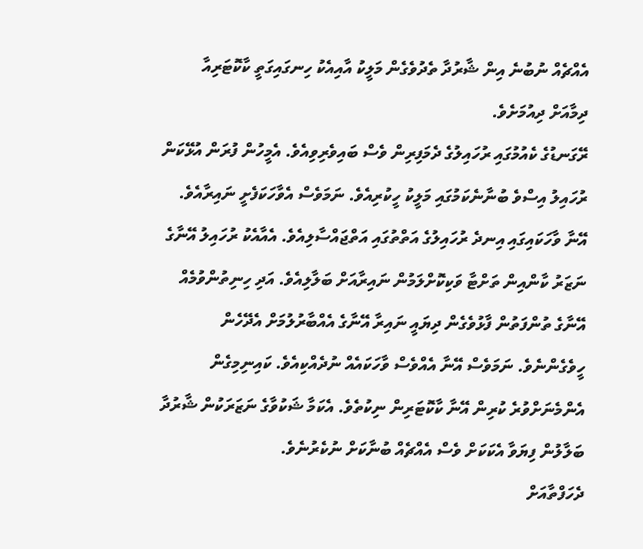އެއްޗެއް ނުބުނެ އިން ޝާރުދާ ތެދުވެގެން މަލީކު އާއިއެކު ހިނގައިގަތީ ކާކޮޓަރިއާ ދިމާއަށް ދިއުމަށެވެ.
ރޭގަނޑުގެ ކެއުމުގައި ރުހައިލުގެ ދެމަފިރިން ވެސް ބައިވެރިވިއެވެ. އެމީހުން ފުރަން އުޅޭކަން ރުހައިލު އިސްވެ ބުނާނެކަމުގައި މަލީކު ހީކުރިއެވެ. ނަމަވެސް އެވާހަކަފެށީ ނައިރާއެވެ. އޭނާ ވާހަކައިގައި އިނދެ ރުހައިލުގެ އަތްތުގައި އަތްޖައްސާލިއެވެ. އެއާއެކު ރުހައިލު އޭނާގެ ނަޒަރު ކާންއިން ތަށްޓާ ވަކިކޮށްލަމުން ނައިރާއަށް ބަލާލިއެވެ. އަދި ހިނިތުންވުމެއް އޭނާގެ ތުންފަތުން ފާޅުވެގެން ދިޔައީ ނައިރާ އޭނާގެ އެއްބާރުލުމަށް އެދޭހެން ހީވެގެންނެވެ. ނަމަވެސް އޭނާ އެއްވެސް ވާހަކައެއް ނުދެއްކިއެވެ. ކައިނިމިގެން އެންމެނަށްވުރެ ކުރިން އޭނާ ކާކޮޓަރިން ނިކުތެވެ. އެކަމާ ޝަކުވާގެ ނަޒަރަކުން ޝާރުދާ ބަލާލުން ފިޔަވާ އެކަކަށް ވެސް އެއްޗެއް ބުނާކަށް ނުކެރުނެވެ.
ދެހަފްތާއަށް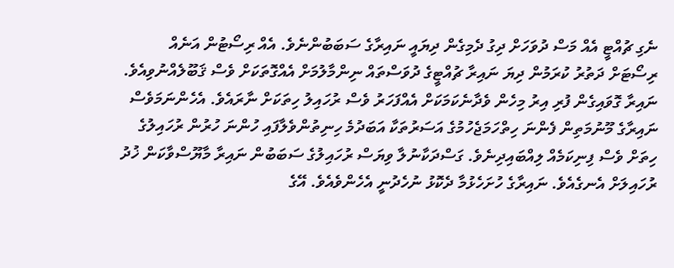ނެގި ޗުއްޓީ އެއް މަސް ދުވަހަށް ދިގު ދެމިގެން ދިޔައީ ނައިރާގެ ސަބަބުންނެވެ. އެއް ރިސޯޓުން އަނެއް ރިސޯޓަށް ދަތުރު ކުރަމުން ދިޔަ ނައިރާ ޗުއްޓީގެ ދުވަސްތައް ނިންމާލުމަށް އެއްގޮތަކަށް ވެސް ޤަބޫލެއްނުވިއެވެ. ނައިރާ ގޮވައިގެން ފުރި އިރު މިހެން ވެދާނެކަމަކަށް އެއްފަހަރު ވެސް ރުހައިލު ހިތަކަށް ނާރައެވެ. އެހެންނަމަވެސް ނައިރާގެ މޫނުމަތިން ފެންނަ ހިތްހަމަޖެހުމުގެ އަސަރުތަކާ އަބަދުމެ ހިނިތުންވެލާފައި ހުންނަ ހުރުން ރުހައިލުގެ ހިތަށް ވެސް ފިނިކަމެއް ލިއްބައިދިނެވެ. ގަސްދަކާނުލާ ވިޔަސް ރުހައިލުގެ ސަބަބުން ނައިރާ މާޔޫސްވާކަން ޚުދު ރުހައިލަށް އެނގެއެވެ. ނައިރާގެ ހުށަހެޅުމާ ދެކޮޅު ނުހެދުނީ އެހެންވެއެވެ. އޭގެ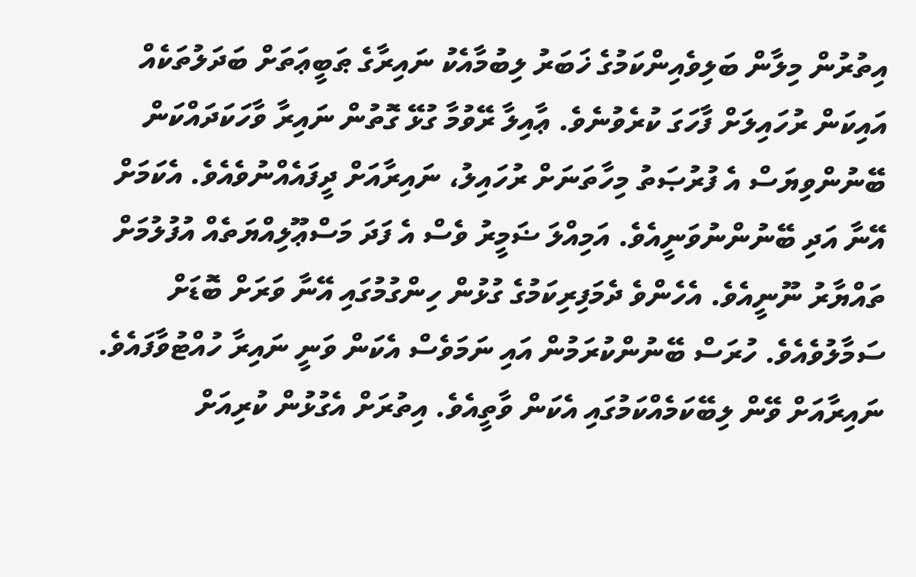އިތުރުން މިލާން ބަލިވެއިންކަމުގެ ޚަބަރު ލިބުމާއެކު ނައިރާގެ ޠަބީޢަތަށް ބަދަލުތަކެއް އައިކަން ރުހައިލަށް ފާހަގަ ކުރެވުނެވެ. ޢާއިލާ ރޭވުމާ ގުޅޭ ގޮތުން ނައިރާ ވާހަކަދައްކަން ބޭނުންވިޔަސް އެ ފުރުޞަތު މިހާތަނަށް ރުހައިލު، ނައިރާއަށް ދީފައެއްނުވެއެވެ. އެކަމަށް އޭނާ އަދި ބޭނުންނުވަނީއެވެ. އަމިއްލަ ޟަމީރު ވެސް އެ ފަދަ މަސްޢޫލިއްޔަތެއް އުފުލުމަށް ތައްޔާރު ނޫނީއެވެ. އެހެންވެ ދެމަފިރިކަމުގެ ގުޅުން ހިންގުމުގައި އޭނާ ވަރަށް ބޮޑަށް ސަމާލުވެއެވެ. ހުރަސް ބޭނުންކުރަމުން އައި ނަމަވެސް އެކަން ވަނީ ނައިރާ ހުއްޓުވާފައެވެ. ނައިރާއަށް ވޭން ލިބޭކަމެއްކަމުގައި އެކަން ވާތީއެވެ. އިތުރަށް އެގުޅުން ކުރިއަށް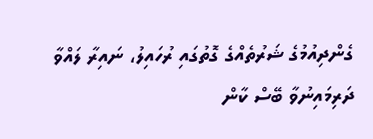ގެންދިއުމުގެ ޝަރުތެއްގެ ގޮތުގައި ރުހައިލު، ނައިރާ ލައްވާ ދަރިމައިނުވާ ބޭސް ކާން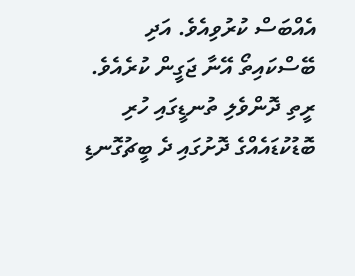އެއްބަސް ކުރުވިއެވެ. އަދި ބޭސްކައިތޯ އޭނާ ޖަގީން ކުރެއެވެ.
ރީތި ދޮންވެލި ތުނޑީގައި ހުރި ބޮޑުކުޑައެއްގެ ދޮށުގައި ދެ ބީޗުގޮނޑި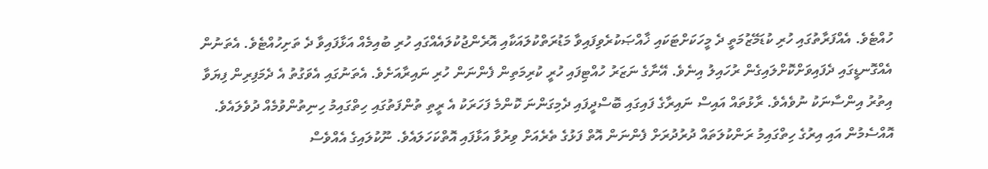ހުއްޓެވެ. އެއްފަރާތުގައި ހުރި ކުޑަމޭޒުމަތީ ދެ މީހަކަށްޓަކައި ޚާއްޞަކުރެވިފައިވާ މަޑުރަތްކުލައަކާއި އޮރެންޖުކުލައެއްގައި ހުރި ބުއިމެއް އަޅާފައިވާ ދެ ތަށިހުއްޓެވެ. އެތަނުން އެއްގޮނޑީގައި ދެފައިވަށްކޮށްލައިގެން ރުހައިލު އިނެވެ. އޭނާގެ ނަޒަރު ހުއްޓިފައި ހުރީ ކުރިމަތިން ފެންނަން ހުރި ނައިރާއަށެވެ. އެތަނުގައި އެވަގުތު އެ ދެމަފިރިން ފިޔަވާ އިތުރު އިންސާނަކު ނުވެއެވެ. ރާޅުތައް އައިސް ނައިރާގެ ފައިގައި ބޮސްދީފައި ދެމިގަންނަ ކޮންމެ ފަހަރަކު އެ ރީތި ތުންފަތުގައި ހިތްގައިމު ހިނިތުންވުމެއް ދުވެލައެވެ. އޮއްސެމުން އައި އިރުގެ ހިތްގައިމު ރަންކުލަތައް ދުރުދުރަށް ފެންނަން އޮތް ފަޅުގެ ތެރެއަށް ވިރުވާ އަޅާފައި އޮތްކަހަލައެވެ. ނޫކުލައިގެ އެއްވެސް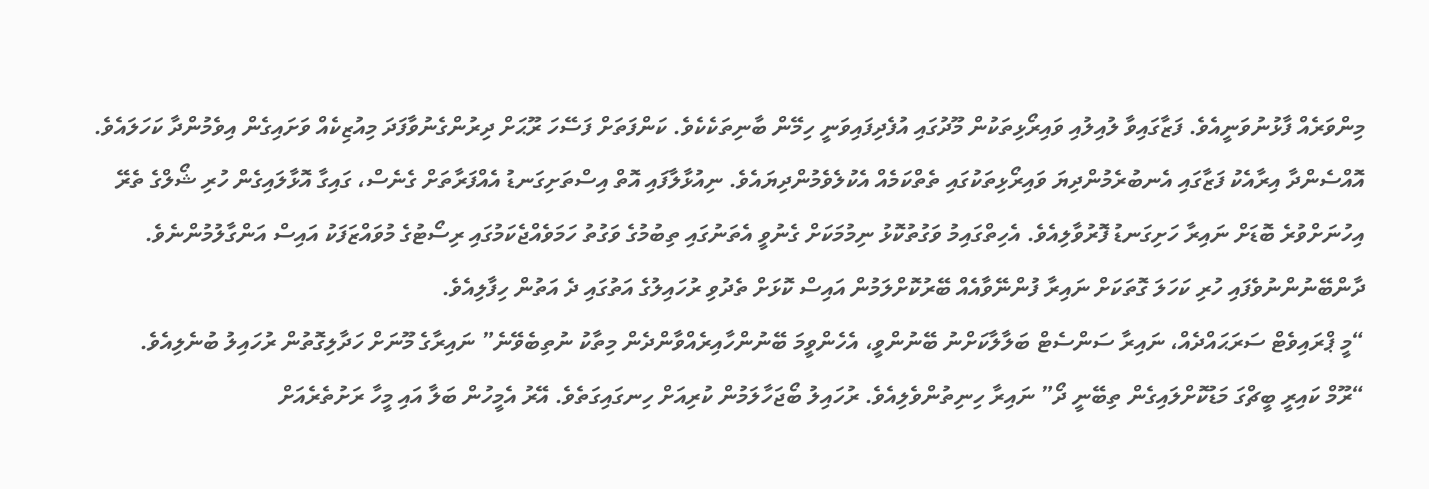މިންވަރެއް ފާޅުނުވަނީއެވެ. ފަޒާގައިވާ ލުއިލުއި ވައިރޯޅިތަކުން މޫދުގައި އުފެދިފައިވަނީ ހިމޭން ބާނިތަކެކެވެ. ކަންފަތަށް ފަސޭހަ ރޫޙަށް ދިރުންގެނުވާފަދަ މިއުޒިކެއް ވަށައިގެން އިވެމުންދާ ކަހަލައެވެ. އޮއްސެންދާ އިރާއެކު ފަޒާގައި އެނބުރެމުންދިޔަ ވައިރޯޅިތަކުގައި ތެތްކަމެއް އެކުލެވެމުންދިޔައެވެ. ނިއުޅާލާފައި އޮތް އިސްތަށިގަނޑު އެއްފަރާތަށް ގެނެސް، ގައިގާ އޮޅާލައިގެން ހުރި ޝޯލްގެ ތެރޭ އިހުނަށްވުރެ ބޮޑަށް ނައިރާ ހަށިގަނޑު ފޮރުވާލިއެވެ. އެހިތްގައިމު ވަގުތުކޮޅު ނިމުމަކަށް ގެނުވީ އެތަނުގައި ތިބުމުގެ ވަގުތު ހަމަވެއްޖެކަމުގައި ރިސޯޓުގެ މުވައްޒަފަކު އައިސް އަންގާލުމުންނެވެ. ދާންބޭނުންނުވެފައި ހުރި ކަހަލަ ގޮތަކަށް ނައިރާ ފުންނޭވާއެއް ބޭރުކޮށްލަމުން އައިސް ކޮޅަށް ތެދުވި ރުހައިލުގެ އަތުގައި ދެ އަތުން ހިފާލިއެވެ.
“މީ ޕްރައިވެޓް ސަރަޙައްދެއް، ނައިރާ ސަންސެޓް ބަލާލާކަށްނު ބޭނުންވީ، އެހެންވީމަ ބޭނުންހާއިރެއްވާންދެން މިތާކު ނުތިބެވޭނެ” ނައިރާގެ މޫނަށް ހަދާލިގޮތުން ރުހައިލު ބުނެލިއެވެ.
“ރޫމް ކައިރީ ބީޗްގަ މަޑުކޮށްލައިގެން ތިބޭނީ ދޯ” ނައިރާ ހިނިތުންވެލިއެވެ. ރުހައިލު ބޯޖަހާލަމުން ކުރިއަށް ހިނގައިގަތެވެ. އޭރު އެމީހުން ބަލާ އައި މީހާ ރަށުތެރެއަށް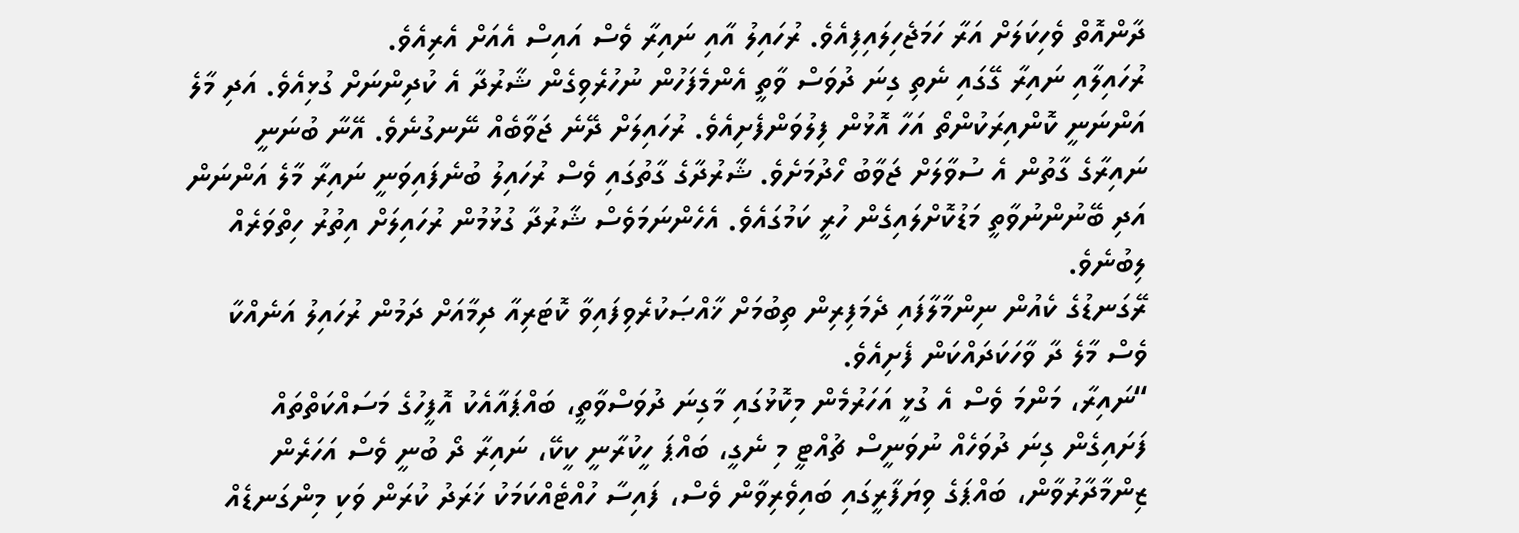ދާންއޮތް ވެހިކަލަށް އަރާ ހަމަޖެހިލައިފިއެވެ. ރުހައިލު އާއި ނައިރާ ވެސް އައިސް އެއަށް އެރިއެވެ.
ރުހައިލާއި ނައިރާ ގޭގައި ނެތި ގިނަ ދުވަސް ވާތީ އެންމެފަހުން ނުހުރެވިގެން ޝާރުދާ އެ ކުދިންނަށް ގުޅިއެވެ. އަދި މާލެ އަންނަނީ ކޮންއިރަކުންތޯ އަހާ އޮޅުން ފިލުވަންފެށިއެވެ. ރުހައިލަށް ދޭނެ ޖަވާބެއް ނޭނގުނެވެ. އޭނާ ބުނަނީ ނައިރާގެ ގާތުން އެ ސުވާލަށް ޖަވާބު ހޯދުމަށެވެ. ޝާރުދާގެ ގާތުގައި ވެސް ރުހައިލު ބުނެފައިވަނީ ނައިރާ މާލެ އަންނަން އަދި ބޭނުންނުވާތީ މަޑުކޮށްލައިގެން ހުރީ ކަމުގައެވެ. އެހެންނަމަވެސް ޝާރުދާ ގުޅުމުން ރުހައިލަށް އިތުރު ހިތްވަރެއް ލިބުނެވެ.
ރޭގަނޑުގެ ކެއުން ނިންމާލާފައި ދެމަފިރިން ތިބުމަށް ޚާއްޞަކުރެވިފައިވާ ކޮޓަރިއާ ދިމާއަށް ދަމުން ރުހައިލު އަނެއްކާ ވެސް މާލެ ދާ ވާހަކަދައްކަން ފެށިއެވެ.
“ނައިރާ، މަންމަ ވެސް އެ ގުޅީ އަހަރުމެން މިކޮޅުގައި މާގިނަ ދުވަސްވާތީ، ބައްޕައާއެކު އޮފީހުގެ މަސައްކަތްތައް ފަށައިގެން ގިނަ ދުވަހެއް ނުވަނީސް ޗުއްޓީ މި ނެގީ، ބައްޕަ ހީކުރާނީ ކީކޭ، ނައިރާ ދޯ ބުނީ ވެސް އަހަރެން ޒިންމާދާރުވާން، ބައްޕަގެ ވިޔަފާރީގައި ބައިވެރިވާން ވެސް، ފައިސާ ހުއްޓެއްކަމަކު ޚަރަދު ކުރަން ވަކި މިންގަނޑެއް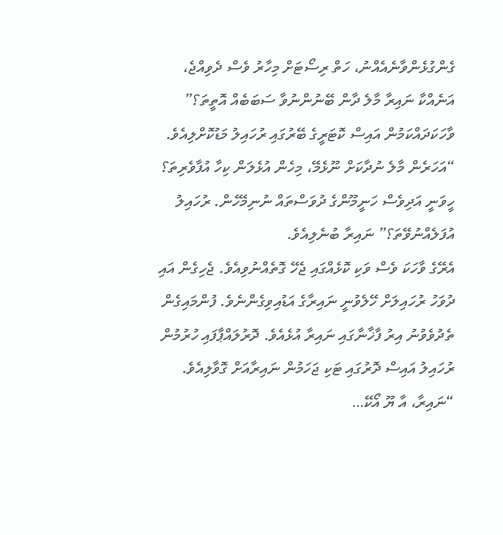ގެންގުޅެންވާނެއެއްނު، ހަތް ރިސޯޓަށް މިހާރު ވެސް ދެވިއްޖެ، އަނެއްކާ ނައިރާ މާލެ ދާން ބޭނުންނުވާ ސަބަބެއް އޮތީތަ؟” ވާހަކަދައްކަމުން އައިސް ކޮޓަރީގެ ބޭރުގައި ރުހައިލު މަޑުކޮށްލިއެވެ.
“އަހަރެން މާލެ ނުދާކަށް ނޫޅެމޭ، މިހެން އުޅެލަން ކިހާ އުފާވެރިތަ؟ ހީވަނީ އަދިވެސް ހަނީމޫންގެ ދުވަސްތައް ނުނިމޭހެން. ރުހައިލު އުފަލެއްނުވޭތަ؟” ނައިރާ ބުނެލިއެވެ.
އެރޭގެ ވާހަކަ ވެސް ވަކި ކޮޅެއްގައި ޖެހޭ ގޮތެއްނުވިއެވެ. ޖެހިގެން އައި ދުވަހު ރުހައިލަށް ހޭލެވުނީ ނައިރާގެ އަޑުއިވިގެންނެވެ. ފުންމައިގެން ތެދުވެވުނު އިރު ފާޚާނާގައި ނައިރާ އުޅެއެވެ. ދޮރުލައްޕާފައި ހުރުމުން ރުހައިލު އައިސް ދޮރުގައި ޓަކި ޖަހަމުން ނައިރާއަށް ގޮވާލިއެވެ.
“ނައިރާ، އާ ޔޫ އޯކޭ…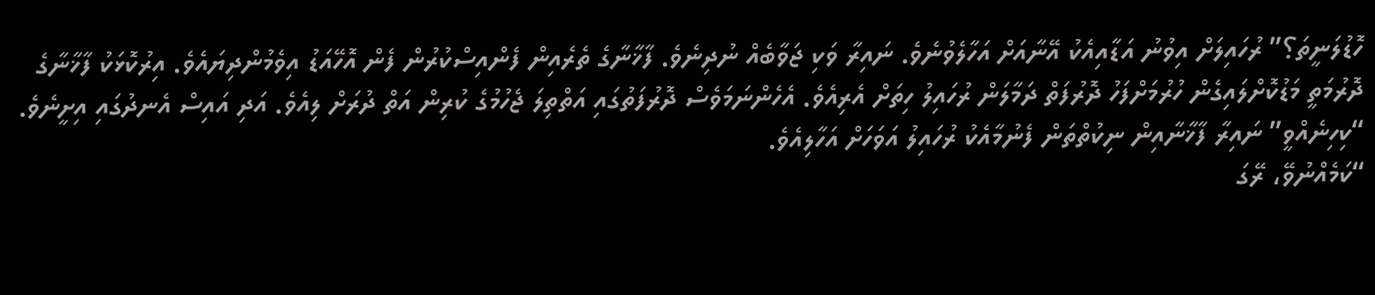ހޮޑުލަނީތަ؟” ރުހައިލަށް އިވުނު އަޑާއިއެކު އޭނާއަށް އަހާލެވުނެވެ. ނައިރާ ވަކި ޖަވާބެއް ނުދިނެވެ. ފާޚާނާގެ ތެރެއިން ފެންއިސްކުރުން ފެން އޮހޭއަޑު އިވެމުންދިޔައެވެ. އިރުކޮޅަކު ފާޚާނާގެ ދޮރުމަތީ މަޑުކޮށްލައިގެން ހުރުމަށްފަހު ދޮރުފަތް ދަމާލަން ރުހައިލު ހިތަށް އެރިއެވެ. އެހެންނަމަވެސް ދޮރުފަތުގައި އަތްތިލަ ޖެހުމުގެ ކުރިން އަތް ދުރަށް ލިއެވެ. އަދި އައިސް އެނދުގައި އިށީނެވެ.
“ކިހިނެއްވީ” ނައިރާ ފާޚާނާއިން ނިކުތްތަން ފެނުމާއެކު ރުހައިލު އަވަހަށް އަހާލިއެވެ.
“ކަމެއްނުވޭ، ރޭގަ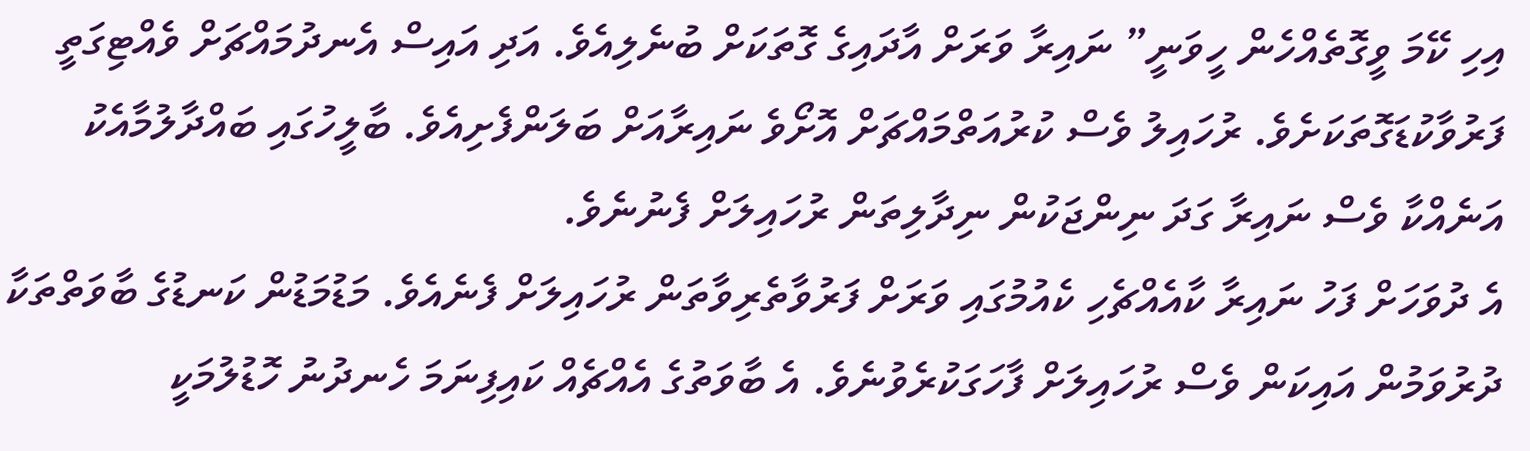އިހި ކޭމަ ވީގޮތެއްހެން ހީވަނީ” ނައިރާ ވަރަށް އާދައިގެ ގޮތަކަށް ބުނެލިއެވެ. އަދި އައިސް އެނދުމައްޗަށް ވެއްޓިގަތީ ފަރުވާކުޑަގޮތަކަށެވެ. ރުހައިލު ވެސް ކުރުއަތްމައްޗަށް އޮށޯވެ ނައިރާއަށް ބަލަންފެށިއެވެ. ބާލީހުގައި ބައްދާލުމާއެކު އަނެއްކާ ވެސް ނައިރާ ގަދަ ނިންޖަކުން ނިދާލިތަން ރުހައިލަށް ފެނުނެވެ.
އެ ދުވަހަށް ފަހު ނައިރާ ކާއެއްޗެހި ކެއުމުގައި ވަރަށް ފަރުވާތެރިވާތަން ރުހައިލަށް ފެނެއެވެ. މަޑުމަޑުން ކަނޑުގެ ބާވަތްތަކާ ދުރުވަމުން އައިކަން ވެސް ރުހައިލަށް ފާހަގަކުރެވުނެވެ. އެ ބާވަތުގެ އެއްޗެއް ކައިފިނަމަ ހެނދުނު ހޮޑުލުމަކީ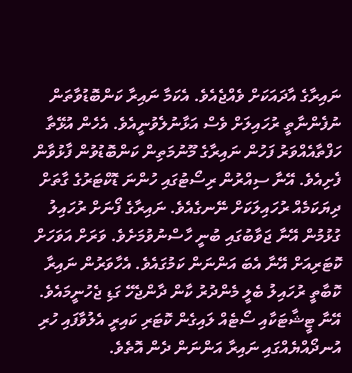ނައިރާގެ އާދައަކަށް ވެއްޖެއެވެ. އެކަމާ ނައިރާ ކަންބޮޑުވާތަން ނުފެންނާތީ ރުހައިލަށް ވެސް އަޅާނުލެވުނީއެވެ. އެހެން އުޅޭތާ ހަފްތާއެއްވަރު ފަހުން ނައިރާގެ މޫނުމަތިން ކަންބޮޑުވުން ފާޅުވާން ފެށިއެވެ. އޭނާ ސިއްރުން ރިސޯޓުގައި ހުންނަ ޑޮކްޓަރުގެ ގާތަށް ދިޔަކަމެއް ރުހައިލަކަށް ނޭނގެއެވެ. ނައިރާގެ ފޯނަށް ރުހައިލު ގުޅުމުން އޭނާ ޖަވާބުގައި ބުނީ ހާސްނުވުމަށެވެ. ވަރަށް އަވަހަށް ކޮޓަރިއަށް އޭނާ އެބަ އަންނަން ކަމުގައެވެ. އެހާވަރުން ނައިރާ ކޮބާތީ ރުހައިލު ބެލީ މެންދުރު ކާން ދާންޖެހޭ ގަޑި ޖެހުނީމައެވެ. އޭނާ ޓީޝާޓަކާއި ސޯޓެއް ލައިގެން ކޮޓަރި ކައިރީ އެލުވާފައި ހުރި އުނދޯއްޔެއްގައި ނައިރާ އަންނަން ދެން އޮތެވެ.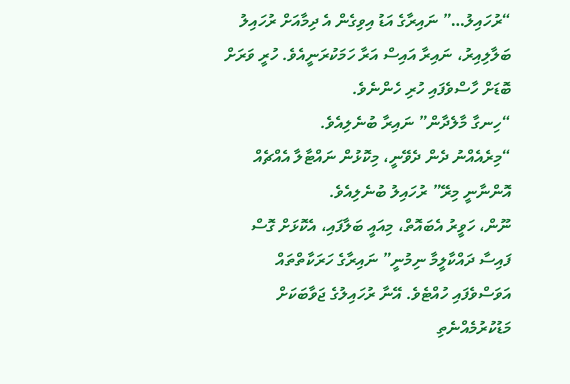“ރުހައިލު…” ނައިރާގެ އަޑު އިވިގެން އެ ދިމާއަށް ރުހައިލު ބަލާލިއިރު، ނައިރާ އައިސް އަރާ ހަމަކުރަނީއެވެ. ހުރީ ވަރަށް ބޮޑަށް ހާސްވެފައި ހުރި ހެންނެވެ.
“ހިނގާ މާލެދާން” ނައިރާ ބުނެލިއެވެ.
“މިރެއެއްނު ދެން ދެވޭނީ، މިކޮޅުން ނައްޓާލާ އެއްޗެއް އޮންނާނީ މިރޭ” ރުހައިލު ބުނެލިއެވެ.
ނޫން، ހަވީރު އެބައޮތް، މިއައީ ބަލާފައި، އެކޮޅަށް ގޮސް ފައިސާ ދައްކާލީމާ ނިމުނީ” ނައިރާގެ ހަރަކާތްތައް އަވަސްވެފައި ހުއްޓެވެ. އޭނާ ރުހައިލުގެ ޖަވާބަކަށް މަޑުކުރުމެއްނެތި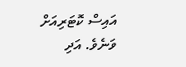އައިސް ކޮޓަރިއަށް ވަނެވެ. އަދި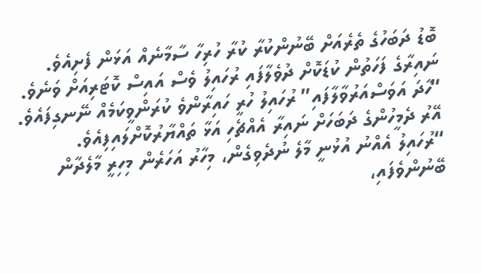ބޮޑު ދަބަހުގެ ތެރެއަށް ބޭނުންކުރާ ކުރާ ހުރިހާ ސާމާނެއް އަޅަން ފެށިއެވެ. ނައިރާގެ ފަހަތުން ކުޑަކޮށް ދުވެލާފައި ރުހައިލު ވެސް އައިސް ކޮޓަރިއަށް ވަނެވެ.
“ހާދަ އަވަސްއަރުވާލާފައި” ރުހައިލު ހުރީ ހައިރާންވެ ކުރަންވީކަމެއް ނޭނގިފައެވެ. އޭރު ދެމީހުންގެ ދަބަހަށް ނައިރާ އެއްޗެހި އަޅާ ތައްޔާރުކޮށްލައިފިއެވެ.
“ރުހައިލު އެއްނު އުޅުނީ މާލެ ނުދެވިގެން، މިހާރު އަހަރެން މިހިރީ މާލެދާން ބޭނުންވެފައި،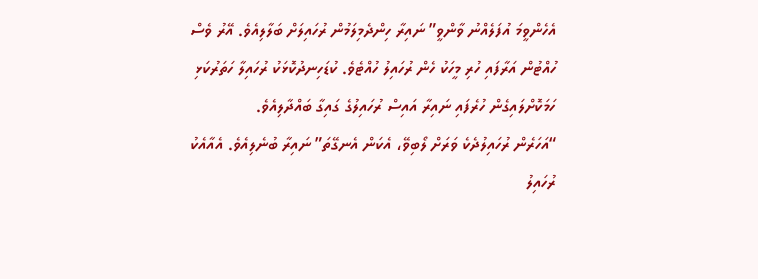އެހެންވީމަ އުފަލެއްނު ވާންވީ” ނައިރާ ހިންދެމިލަމުން ރުހައިލަށް ބަލާލިއެވެ. އޭރު ވެސް ހުއްޓުން އަރާފައި ހުރި މީހަކު ހެން ރުހައިލު ހުއްޓެވެ. ކުޑަހިނދުކޮޅަކު ރުހައިލާ ހަތަރުކަޅި ހަމަކޮށްލައިގެން ހުރެފައި ނައިރާ އައިސް ރުހައިލުގެ ގައިގާ ބައްދާލިއެވެ.
“އަހަރެން ރުހައިލުދެކެ ވަރަށް ލޯބިވޭ، އެކަން އެނގޭތަ” ނައިރާ ބުނެލިއެވެ. އެއާއެކު ރުހައިލު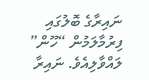ނައިރާގެ ބޮލުގައި ފިރުމާލަމުން “ހޫން” ލައްވާލިއެވެ. ނައިރާ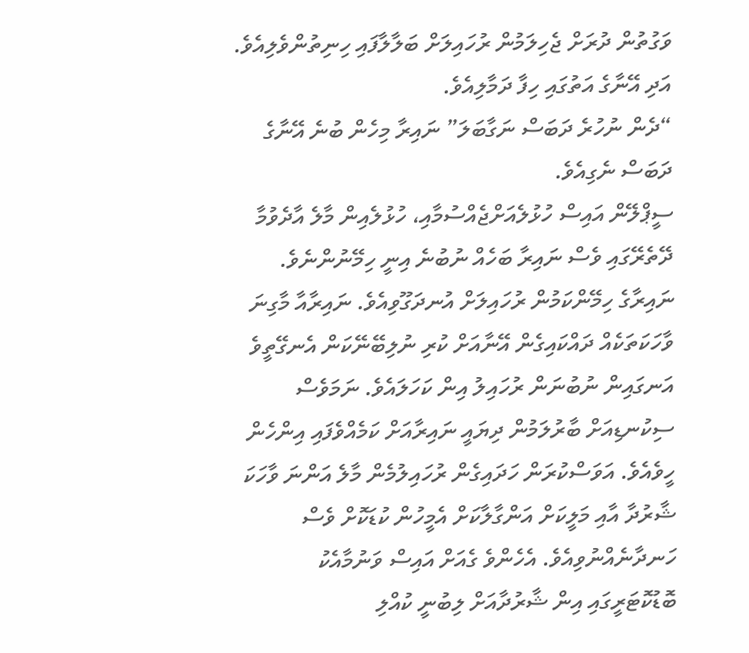ވަގުތުން ދުރަށް ޖެހިލަމުން ރުހައިލަށް ބަލާލާފައި ހިނިތުންވެލިއެވެ. އަދި އޭނާގެ އަތުގައި ހިފާ ދަމާލިއެވެ.
“ދެން ނުހުރެ ދަބަސް ނަގާބަލަ” ނައިރާ މިހެން ބުނެ އޭނާގެ ދަބަސް ނެގިއެވެ.
ސީޕްލޭން އައިސް ހުޅުލެއަށްޖެއްސުމާއި، ހުޅުލެއިން މާލެ އާދެވުމާ ދޭތެރޭގައި ވެސް ނައިރާ ބަހެއް ނުބުނެ އިނީ ހިމޭނުންނެވެ. ނައިރާގެ ހިމޭންކަމުން ރުހައިލަށް އުނދަގޫވިއެވެ. ނައިރާއާ މާގިނަ ވާހަކަތަކެއް ދައްކައިގެން އޭނާއަށް ކުރި ނުލިބޭނޭކަން އެނގޭތީވެ އަނގައިން ނުބުނަން ރުހައިލު އިން ކަހަލައެވެ. ނަމަވެސް ސިކުނޑިއަށް ބާރުލަމުން ދިޔައީ ނައިރާއަށް ކަމެއްވެފައި އިންހެން ހީވެއެވެ. އަވަސްކުރަން ހަދައިގެން ރުހައިލުމެން މާލެ އަންނަ ވާހަކަ ޝާރުދާ އާއި މަލީކަށް އަންގާލާކަށް އެމީހުން ކުޑަކޮށް ވެސް ހަނދާނެއްނުވިއެވެ. އެހެންވެ ގެއަށް އައިސް ވަނުމާއެކު ބޮޑުކޮޓަރީގައި އިން ޝާރުދާއަށް ލިބުނީ ކުއްލި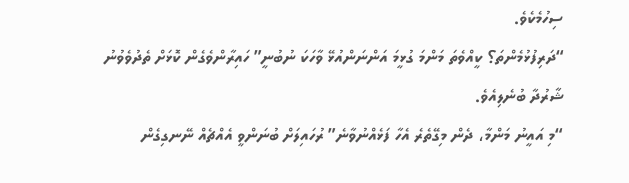ސިހުމެކެވެ.
“ދަރިފުޅުމެންތަ؟ ކީއްވެތަ މަންމަ ގުޅީމަ އަންނަންއުޅޭ ވާހަކަ ނުބުނީ” ހައިރާންވެގެން ކޮޅަށް ތެދުވެވުނު ޝާރުދާ ބުނެލިއެވެ.
“މި އައީނު މަންމާ، ދެން މިގޭތެރެ އެހާ ފަޅެއްނުވާނެ” ރުހައިލަށް ބުނަންވީ އެއްޗެއް ނޭނގިގެން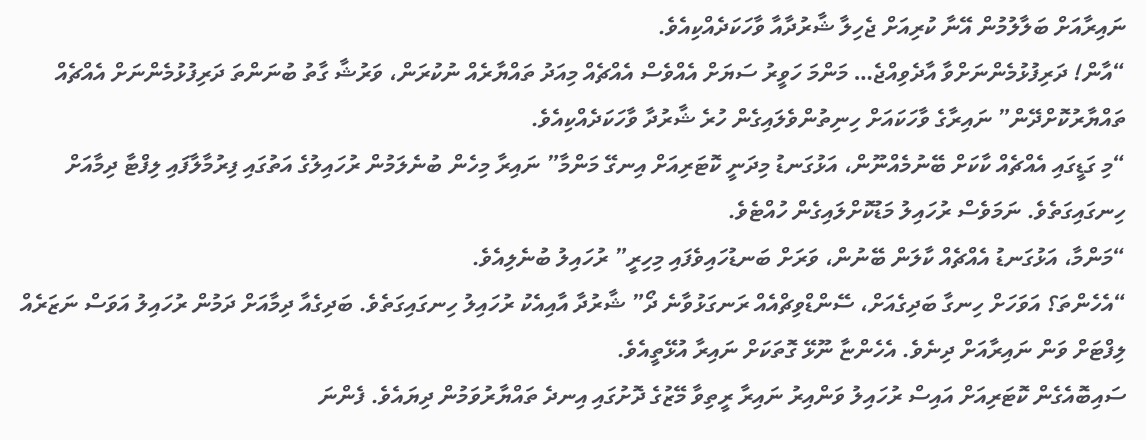ނައިރާއަށް ބަލާލުމުން އޭނާ ކުރިއަށް ޖެހިލާ ޝާރުދާއާ ވާހަކަދެއްކިއެވެ.
“އާން! ދަރިފުޅުމެންނަށްވާ އާދެވިއްޖެ… މަންމަ ހަވީރު ސަޔަށް އެއްވެސް އެއްޗެއް މިއަދު ތައްޔާރެއް ނުކުރަން، ވަރުޝާ ގާތު ބުނަންތަ ދަރިފުޅުމެންނަށް އެއްޗެއް ތައްޔާރުކޮށްދޭން” ނައިރާގެ ވާހަކައަށް ހިނިތުންވެލައިގެން ހުރެ ޝާރުދާ ވާހަކަދެއްކިއެވެ.
“މި ގަޑީގައި އެއްޗެއް ކާކަށް ބޭނުމެއްނޫން، އަޅުގަނޑު މިދަނީ ކޮޓަރިއަށް އިނގޭ މަންމާ” ނައިރާ މިހެން ބުނެލަމުން ރުހައިލުގެ އަތުގައި ފިރުމާލާފައި ލިފްޓާ ދިމާއަށް ހިނގައިގަތެވެ. ނަމަވެސް ރުހައިލު މަޑުކޮށްލައިގެން ހުއްޓެވެ.
“މަންމާ، އަޅުގަނޑު އެއްޗެއް ކާލަން ބޭނުން، ވަރަށް ބަނޑުހައިވެފައި މިހިރީ” ރުހައިލު ބުނެލިއެވެ.
“އެހެންތަ؟ އަވަހަށް ހިނގާ ބަދިގެއަށް، ސޭންޑްވިޗްއެއް ރަނގަޅުވާނެ ދޯ” ޝާރުދާ އާއިއެކު ރުހައިލު ހިނގައިގަތެވެ. ބަދިގެއާ ދިމާއަށް ދަމުން ރުހައިލު އަވަސް ނަޒަރެއް ލިފްޓަށް ވަން ނައިރާއަށް ދިނެވެ. އެހެންޏާ ނޫޅޭ ގޮތަކަށް ނައިރާ އުޅޭތީއެވެ.
ސައިބޮއެގެން ކޮޓަރިއަށް އައިސް ރުހައިލު ވަންއިރު ނައިރާ ރީތިވާ މޭޒުގެ ދޮށުގައި އިނދެ ތައްޔާރުވަމުން ދިޔައެވެ. ފެންނަ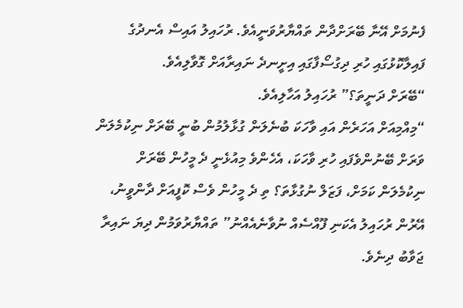ފެނުމަށް އޭނާ ބޭރަށްދާން ތައްޔާރުވަނީއެވެ. ރުހައިލު އައިސް އެނދުގެ ފައިލާކޮޅުގައި ހުރި ދިގުސޯފާގައި އިށީނދެ ނައިރާއަށް ގޮވާލިއެވެ.
“ބޭރަށް ދަނީތަ؟” ރުހައިލު އަހާލިއެވެ.
“މިއްމިއަށް އަހަރެން އައި ވާހަކަ ބުނެލަން ގުޅާލުމުން ބުނީ ބޭރަށް ނިކުމެލަން ވަރަށް ބޭނުންވެފައި ހުރި ވާހަކަ، އެހެންވެ މިއުޅެނީ ދެ މީހުން ބޭރަށް ނިކުމެލަން ކަމަށް، ފަޒަލް ނުގުޅާތަ؟ ތި ދެ މީހުން ވެސް ކޮފީއަށް ދާންވީނު، އޭރުން ރުހައިލު އެކަނި ފޫއްސެއް ނުވާނެއެއްނު” ތައްޔާރުވަމުން ދިޔަ ނައިރާ ޖަވާބު ދިނެވެ.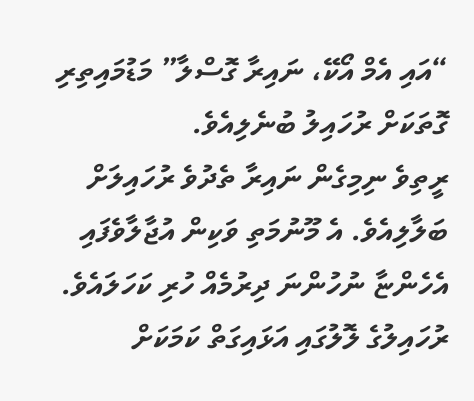“އައި އެމް އޯކޭ، ނައިރާ ގޮސްލާ” މަޑުމައިތިރި ގޮތަކަށް ރުހައިލު ބުނެލިއެވެ.
ރީތިވެ ނިމިގެން ނައިރާ ތެދުވެ ރުހައިލަށް ބަލާލިއެވެ. އެ މޫނުމަތި ވަކިން އުޖާލާވެފައި އެހެންޏާ ނުހުންނަ ދިރުމެއް ހުރި ކަހަލައެވެ. ރުހައިލުގެ ލޮލުގައި އަޅައިގަތް ކަމަކަށް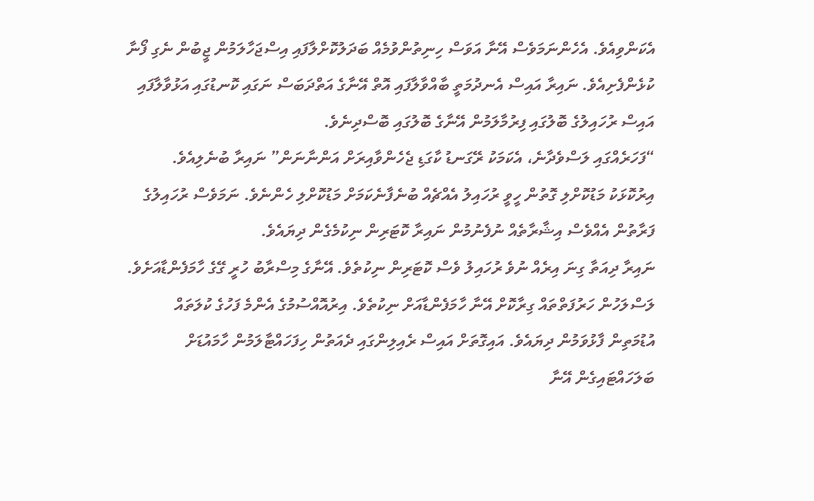އެކަންވިއެވެ. އެހެންނަމަވެސް އޭނާ އަވަސް ހިނިތުންވުމެއް ބަދަލުކޮށްލާފައި އިސްޖަހާލަމުން ޖީބުން ނެގި ފޯނާ ކުޅެންފެށިއެވެ. ނައިރާ އައިސް އެނދުމަތީ ބާއްވާލާފައި އޮތް އޭނާގެ އަތްދަބަސް ނަގައި ކޮނޑުގައި އަޅުވާލާފައި އައިސް ރުހައިލުގެ ބޮލުގައި ފިރުމާލަމުން އޭނާގެ ބޮލުގައި ބޮސްދިނެވެ.
“ފަހަރެއްގައި ލަސްވެދާނެ، އެކަމަކު ރޭގަނޑު ކާގަޑި ޖެހެންވާއިރަށް އަންނާނަން” ނައިރާ ބުނެލިއެވެ. އިރުކޮޅަކު މަޑުކޮށްލި ގޮތުން ހީވީ ރުހައިލު އެއްޗެއް ބުނެފާނެކަމަށް މަޑުކޮށްލި ހެންނެވެ. ނަމަވެސް ރުހައިލުގެ ފަރާތުން އެއްވެސް އިޝާރާތެއް ނުފެނުމުން ނައިރާ ކޮޓަރިން ނިކުމެގެން ދިޔައެވެ.
ނައިރާ ދިއަތާ ގިނަ އިރެއް ނުވެ ރުހައިލު ވެސް ކޮޓަރިން ނިކުތެވެ. އޭނާގެ މިސްރާބު ހުރީ ގޭގެ ހާމަފެންޑާއަށެވެ. ލަސްލަހުން ހަރުފަތްތައް ގިރާކޮށް އޭނާ ހާމަފެންޑާއަށް ނިކުތެވެ. އިރުއޮއްސުމުގެ އެންމެ ފަހުގެ ކުލަތައް އުޑުމަތިން ފާޅުވަމުން ދިޔައެވެ. އައިގޮތަށް އައިސް ރެއިލިންގައި ދެއަތުން ހިފަހައްޓާލަމުން ހާމައުޑަށް ބަލަހައްޓައިގެން އޭނާ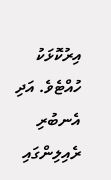އިރުކޮޅަކު ހުއްޓެވެ. އަދި އެނބުރި ރެއިލިންގައި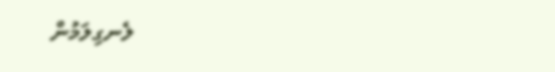ލެނގިލަމުން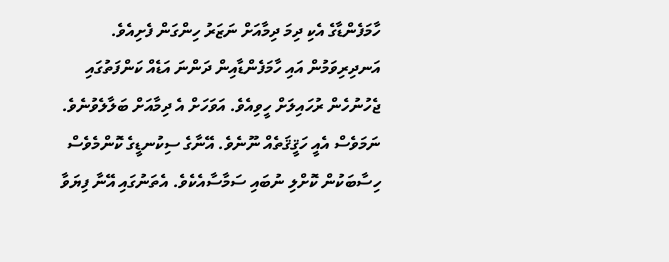ހާމަފެންޑާގެ އެކި ދިމަ ދިމާއަށް ނަޒަރު ހިންގަން ފެށިއެވެ. އަނދިރިވަމުން އައި ހާމަފެންޑާއިން ދަންނަ އަޑެއް ކަންފަތުގައި ޖެހުނުހެން ރުހައިލަށް ހީވިއެވެ. އަވަހަށް އެ ދިމާއަށް ބަލާލެވުނެވެ. ނަމަވެސް އެއީ ހަޤީޤަތެއް ނޫނެވެ. އޭނާގެ ސިކުނޑީގެ ކޮންމެވެސް ހިސާބަކުން ކޮށްލި ނުބައި ސަމާސާއެކެވެ. އެތަނުގައި އޭނާ ފިޔަވާ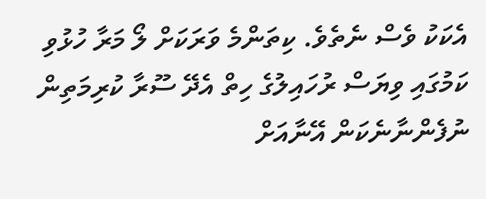އެކަކު ވެސް ނެތެވެ. ކިތަންމެ ވަރަކަށް ލޯ މަރާ ހުޅުވި ކަމުގައި ވިޔަސް ރުހައިލުގެ ހިތް އެދޭ ސޫރާ ކުރިމަތިން ނުފެންނާނެކަން އޭނާއަށް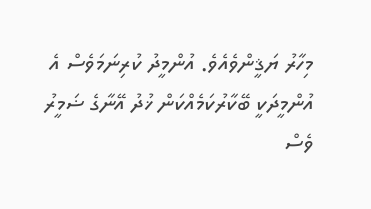މިހާރު ޔަޤީންވެއެވެ. އުންމީދު ކުރިނަމަވެސް އެ އުންމީދަކީ ބޭކާރުކަމެއްކަން ޚުދު އޭނާގެ ޟަމީރު ވެސް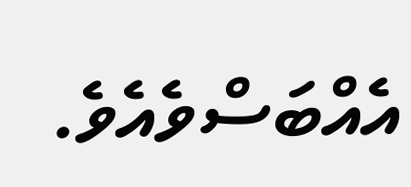އެއްބަސްވެއެވެ.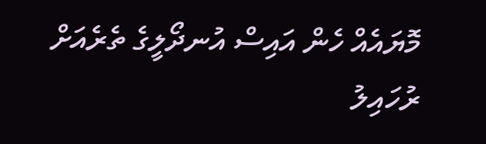މޮޔައެއް ހެން އައިސް އުނދޯލީގެ ތެރެއަށް ރުހައިލު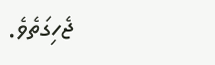ޖެހިގަތެވެ.